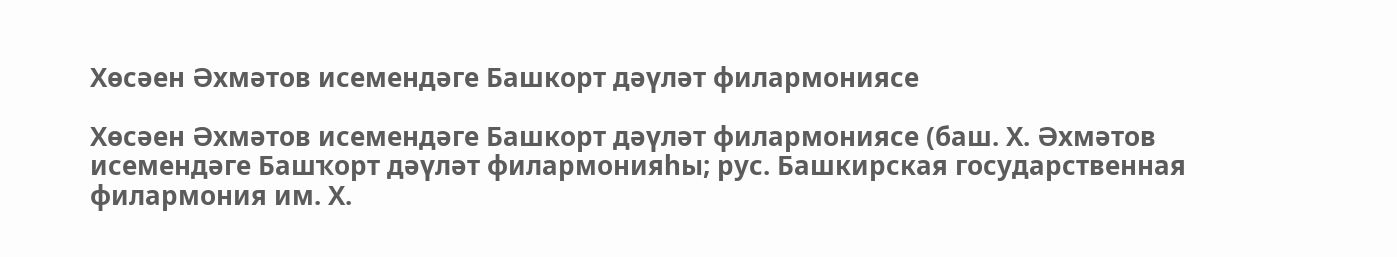Хөсәен Әхмәтов исемендәге Башкорт дәүләт филармониясе

Хөсәен Әхмәтов исемендәге Башкорт дәүләт филармониясе (баш. Х. Әхмәтов исемендәге Башҡорт дәүләт филармонияһы; рус. Башкирская государственная филармония им. Х.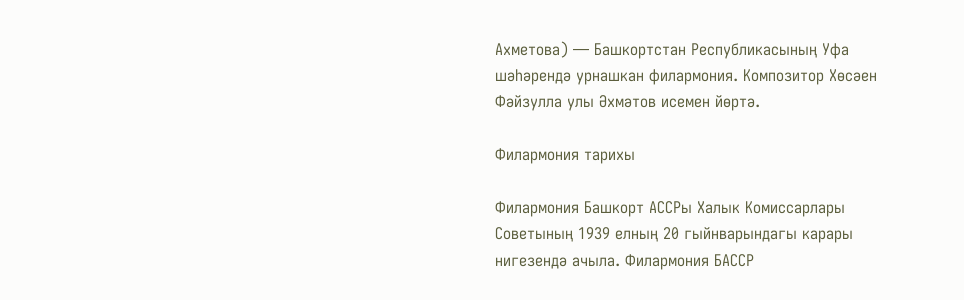Ахметова) — Башкортстан Республикасының Уфа шәһәрендә урнашкан филармония. Композитор Хөсәен Фәйзулла улы Әхмәтов исемен йөртә.

Филармония тарихы

Филармония Башкорт АССРы Халык Комиссарлары Советының 1939 елның 20 гыйнварындагы карары нигезендә ачыла. Филармония БАССР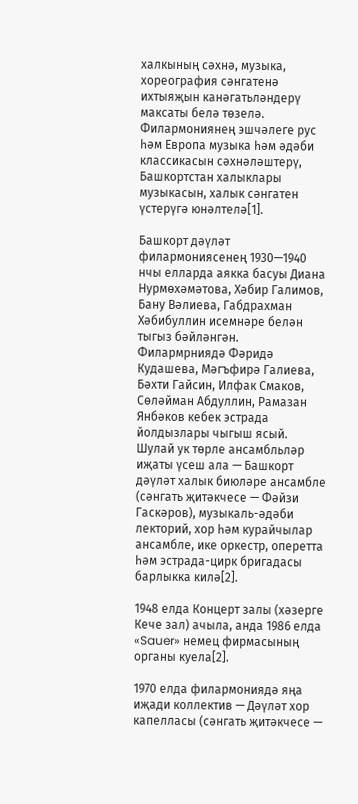халкының сәхнә, музыка, хореография сәнгатенә ихтыяҗын канәгатьләндерү максаты белә төзелә. Филармониянең эшчәлеге рус һәм Европа музыка һәм әдәби классикасын сәхнәләштерү, Башкортстан халыклары музыкасын, халык сәнгатен үстерүгә юнәлтелә[1].

Башкорт дәүләт филармониясенең 1930—1940 нчы елларда аякка басуы Диана Нурмөхәмәтова, Хәбир Галимов, Бану Вәлиева, Габдрахман Хәбибуллин исемнәре белән тыгыз бәйләнгән. Филармрниядә Фәридә Кудашева, Мәгъфирә Галиева, Бәхти Гайсин, Илфак Смаков, Сөләйман Абдуллин, Рамазан Янбәков кебек эстрада йолдызлары чыгыш ясый. Шулай ук төрле ансамбльләр иҗаты үсеш ала — Башкорт дәүләт халык биюләре ансамбле (сәнгать җитәкчесе — Фәйзи Гаскәров), музыкаль-әдәби лекторий, хор һәм курайчылар ансамбле, ике оркестр, оперетта һәм эстрада-цирк бригадасы барлыкка килә[2].

1948 елда Концерт залы (хәзерге Кече зал) ачыла, анда 1986 елда «Sauer» немец фирмасының органы куела[2].

1970 елда филармониядә яңа иҗади коллектив — Дәүләт хор капелласы (сәнгать җитәкчесе —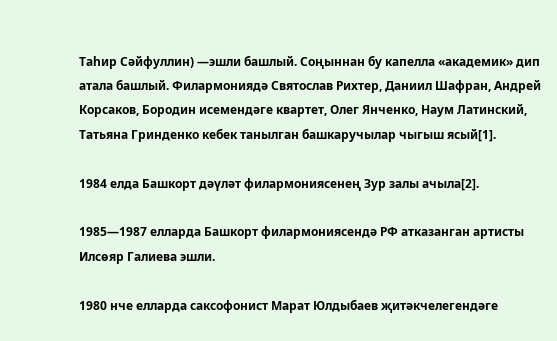Таһир Сәйфуллин) —эшли башлый. Соңыннан бу капелла «академик» дип атала башлый. Филармониядә Святослав Рихтер, Даниил Шафран, Андрей Корсаков, Бородин исемендәге квартет, Олег Янченко, Наум Латинский, Татьяна Гринденко кебек танылган башкаручылар чыгыш ясый[1].

1984 елда Башкорт дәүләт филармониясенең Зур залы ачыла[2].

1985—1987 елларда Башкорт филармониясендә РФ атказанган артисты Илсөяр Галиева эшли.

1980 нче елларда саксофонист Марат Юлдыбаев җитәкчелегендәге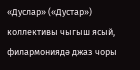«Дуслар» («Дустар») коллективы чыгыш ясый, филармониядә джаз чоры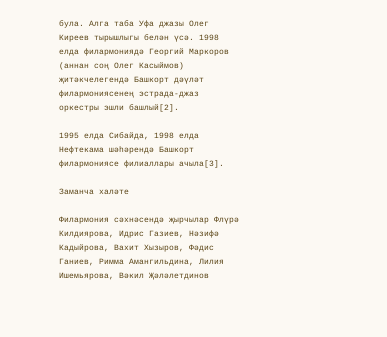була. Алга таба Уфа джазы Олег Киреев тырышлыгы белән үсә. 1998 елда филармониядә Георгий Маркоров (аннан соң Олег Касыймов) җитәкчелегендә Башкорт дәүләт филармониясенең эстрада-джаз оркестры эшли башлый[2].

1995 елда Сибайда, 1998 елда Нефтекама шәһәрендә Башкорт филармониясе филиаллары ачыла[3].

Заманча халәте

Филармония сәхнәсендә җырчылар Флүрә Килдиярова, Идрис Газиев, Нәзифә Кадыйрова, Вахит Хызыров, Фәдис Ганиев, Римма Амангильдина, Лилия Ишемьярова, Вәкил Җәләлетдинов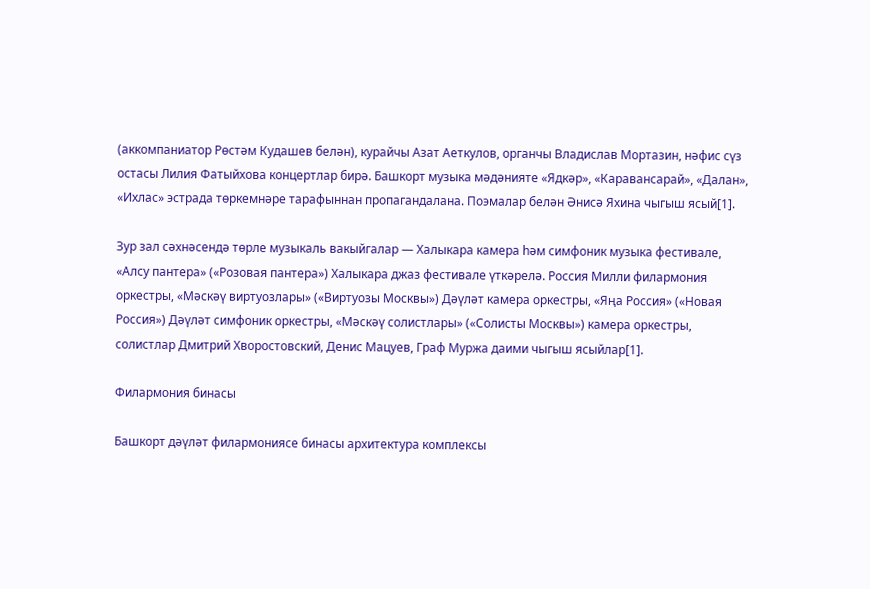(аккомпаниатор Рөстәм Кудашев белән), курайчы Азат Аеткулов, органчы Владислав Мортазин, нәфис сүз остасы Лилия Фатыйхова концертлар бирә. Башкорт музыка мәдәнияте «Ядкәр», «Каравансарай», «Далан», «Ихлас» эстрада төркемнәре тарафыннан пропагандалана. Поэмалар белән Әнисә Яхина чыгыш ясый[1].

Зур зал сәхнәсендә төрле музыкаль вакыйгалар — Халыкара камера һәм симфоник музыка фестивале, «Алсу пантера» («Розовая пантера») Халыкара джаз фестивале үткәрелә. Россия Милли филармония оркестры, «Мәскәү виртуозлары» («Виртуозы Москвы») Дәүләт камера оркестры, «Яңа Россия» («Новая Россия») Дәүләт симфоник оркестры, «Мәскәү солистлары» («Солисты Москвы») камера оркестры, солистлар Дмитрий Хворостовский, Денис Мацуев, Граф Муржа даими чыгыш ясыйлар[1].

Филармония бинасы

Башкорт дәүләт филармониясе бинасы архитектура комплексы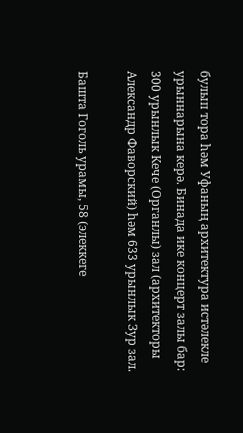булып тора һәм Уфаның архитектура истәлекле урыннарына керә. Бинада ике концерт залы бар: 300 урынлык Кече (Органлы) зал (архитекторы Александр Фаворский) һәм 633 урынлык Зур зал.

Башта Гоголь урамы, 58 (элеккеге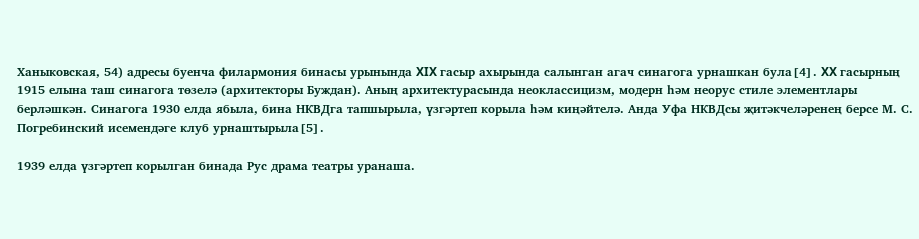Ханыковская, 54) адресы буенча филармония бинасы урынында XIX гасыр ахырында салынган агач синагога урнашкан була[4]. XX гасырның 1915 елына таш синагога төзелә (архитекторы Буждан). Аның архитектурасында неоклассицизм, модерн һәм неорус стиле элементлары берләшкән. Синагога 1930 елда ябыла, бина НКВДга тапшырыла, үзгәртеп корыла һәм киңәйтелә. Анда Уфа НКВДсы җитәкчеләренең берсе М. С. Погребинский исемендәге клуб урнаштырыла[5].

1939 елда үзгәртеп корылган бинада Рус драма театры уранаша.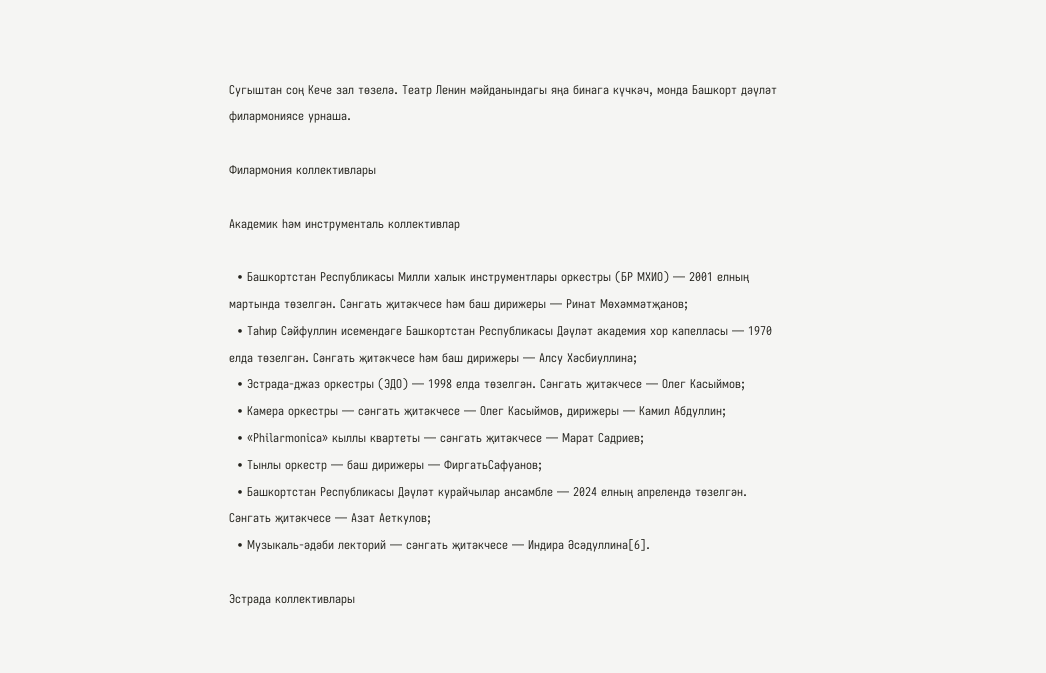Сугыштан соң Кече зал төзелә. Театр Ленин мәйданындагы яңа бинага күчкәч, монда Башкорт дәүләт филармониясе урнаша.

Филармония коллективлары

Академик һәм инструменталь коллективлар

  • Башкортстан Республикасы Милли халык инструментлары оркестры (БР МХИО) — 2001 елның мартында төзелгән. Сәнгать җитәкчесе һәм баш дирижеры — Ринат Мөхәммәтҗанов;
  • Таһир Сәйфуллин исемендәге Башкортстан Республикасы Дәүләт академия хор капелласы — 1970 елда төзелгән. Сәнгать җитәкчесе һәм баш дирижеры — Алсу Хәсбиуллина;
  • Эстрада-джаз оркестры (ЭДО) — 1998 елда төзелгән. Сәнгать җитәкчесе — Олег Касыймов;
  • Камера оркестры — сәнгать җитәкчесе — Олег Касыймов, дирижеры — Камил Абдуллин;
  • «Philarmonica» кыллы квартеты — сәнгать җитәкчесе — Марат Садриев;
  • Тынлы оркестр — баш дирижеры — ФиргатьСафуанов;
  • Башкортстан Республикасы Дәүләт курайчылар ансамбле — 2024 елның апрелендә төзелгән. Сәнгать җитәкчесе — Азат Аеткулов;
  • Музыкаль-әдәби лекторий — сәнгать җитәкчесе — Индира Әсәдуллина[6].

Эстрада коллективлары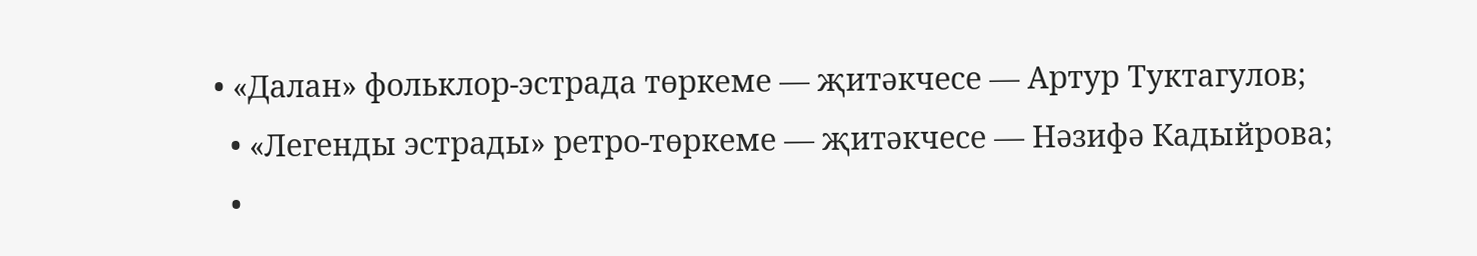• «Далан» фольклор-эстрада төркеме — җитәкчесе — Артур Туктагулов;
  • «Легенды эстрады» ретро-төркеме — җитәкчесе — Нәзифә Кадыйрова;
  •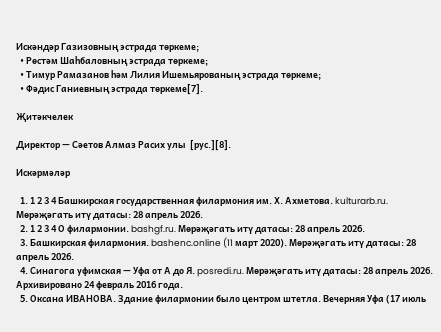Искәндәр Газизовның эстрада төркеме;
  • Рөстәм Шаһбаловның эстрада төркеме;
  • Тимур Рамазанов һәм Лилия Ишемьярованың эстрада төркеме;
  • Фәдис Ганиевның эстрада төркеме[7].

Җитәкчелек

Директор — Сәетов Алмаз Расих улы  [рус.][8].

Искәрмәләр

  1. 1 2 3 4 Башкирская государственная филармония им. Х. Ахметова. kulturarb.ru. Мөрәҗәгать итү датасы: 28 апрель 2026.
  2. 1 2 3 4 О филармонии. bashgf.ru. Мөрәҗәгать итү датасы: 28 апрель 2026.
  3. Башкирская филармония. bashenc.online (11 март 2020). Мөрәҗәгать итү датасы: 28 апрель 2026.
  4. Синагога уфимская — Уфа от А до Я. posredi.ru. Мөрәҗәгать итү датасы: 28 апрель 2026. Архивировано 24 февраль 2016 года.
  5. Оксана ИВАНОВА. Здание филармонии было центром штетла. Вечерняя Уфа (17 июль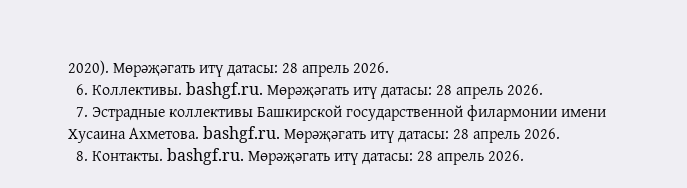2020). Мөрәҗәгать итү датасы: 28 апрель 2026.
  6. Коллективы. bashgf.ru. Мөрәҗәгать итү датасы: 28 апрель 2026.
  7. Эстрадные коллективы Башкирской государственной филармонии имени Хусаина Ахметова. bashgf.ru. Мөрәҗәгать итү датасы: 28 апрель 2026.
  8. Контакты. bashgf.ru. Мөрәҗәгать итү датасы: 28 апрель 2026.